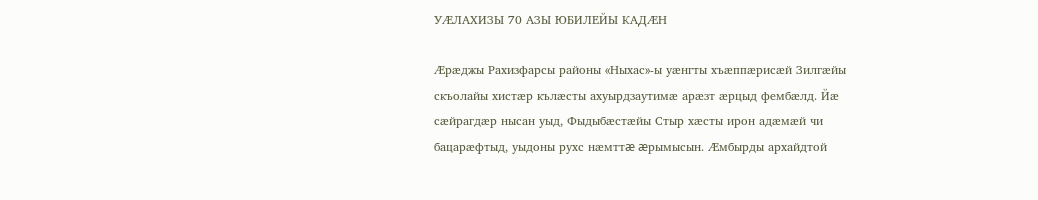УÆЛАХИЗЫ 70 АЗЫ ЮБИЛЕЙЫ КАДÆН

Æрæджы Рахизфарсы районы «Ныхас»-ы уæнгты хъæппæрисæй Зилгæйы скъолайы хистæр кълæсты ахуырдзаутимæ арæзт æрцыд фембæлд. Йæ сæйрагдæр нысан уыд, Фыдыбæстæйы Стыр хæсты ирон адæмæй чи бацарæфтыд, уыдоны рухс нæмттæ æрымысын. Æмбырды архайдтой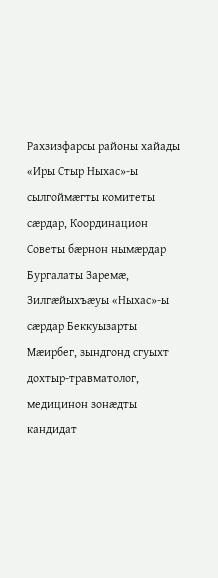Рахзизфарсы районы хайады «Иры Стыр Ныхас»-ы сылгоймæгты комитеты сæрдар, Координацион Советы бæрнон нымæрдар Бургалаты Заремæ, Зилгæйыхъæуы «Ныхас»-ы сæрдар Беккуызарты Мæирбег, зындгонд сгуыхт дохтыр-травматолог, медицинон зонæдты кандидат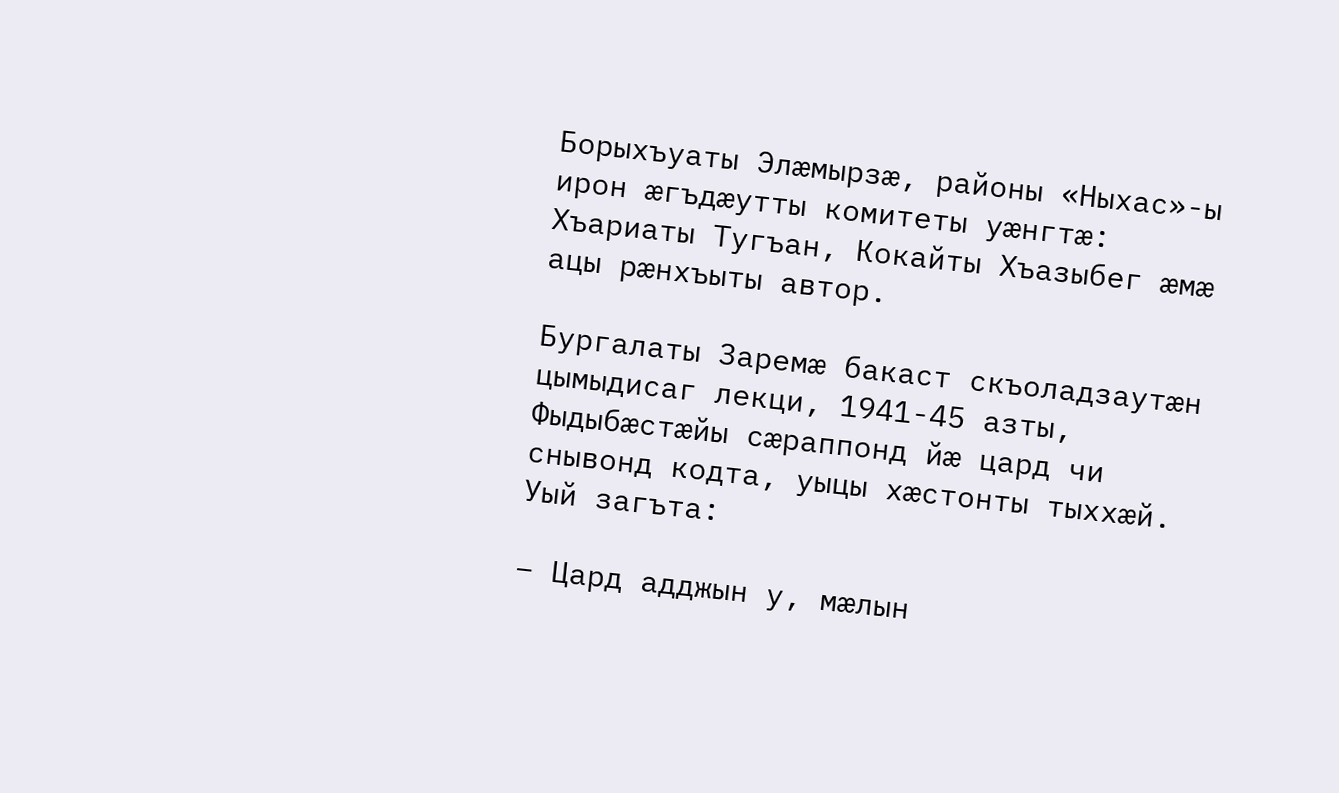Борыхъуаты Элæмырзæ, районы «Ныхас»-ы ирон æгъдæутты комитеты уæнгтæ: Хъариаты Тугъан, Кокайты Хъазыбег æмæ ацы рæнхъыты автор.

Бургалаты Заремæ бакаст скъоладзаутæн цымыдисаг лекци, 1941-45 азты, Фыдыбæстæйы сæраппонд йæ цард чи снывонд кодта, уыцы хæстонты тыххæй. Уый загъта:

– Цард адджын у, мæлын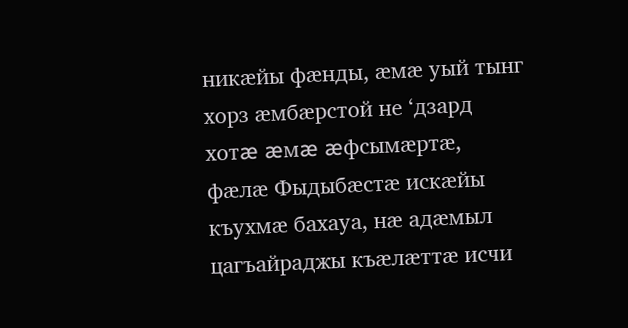никæйы фæнды, æмæ уый тынг хорз æмбæрстой не ‘дзард хотæ æмæ æфсымæртæ, фæлæ Фыдыбæстæ искæйы къухмæ бахауа, нæ адæмыл цагъайраджы къæлæттæ исчи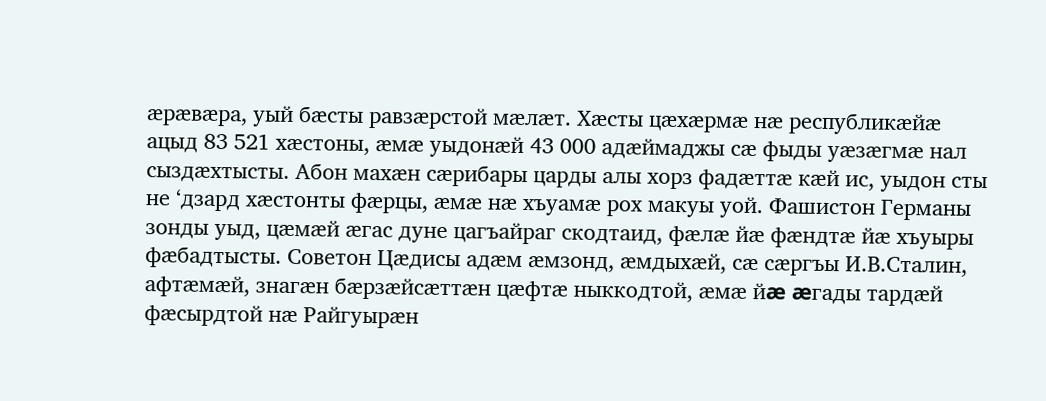æрæвæра, уый бæсты равзæрстой мæлæт. Хæсты цæхæрмæ нæ республикæйæ ацыд 83 521 хæстоны, æмæ уыдонæй 43 000 адæймаджы сæ фыды уæзæгмæ нал сыздæхтысты. Абон махæн сæрибары царды алы хорз фадæттæ кæй ис, уыдон сты не ‘дзард хæстонты фæрцы, æмæ нæ хъуамæ рох макуы уой. Фашистон Германы зонды уыд, цæмæй æгас дуне цагъайраг скодтаид, фæлæ йæ фæндтæ йæ хъуыры фæбадтысты. Советон Цæдисы адæм æмзонд, æмдыхæй, сæ сæргъы И.В.Сталин, афтæмæй, знагæн бæрзæйсæттæн цæфтæ ныккодтой, æмæ йæ æгады тардæй фæсырдтой нæ Райгуырæн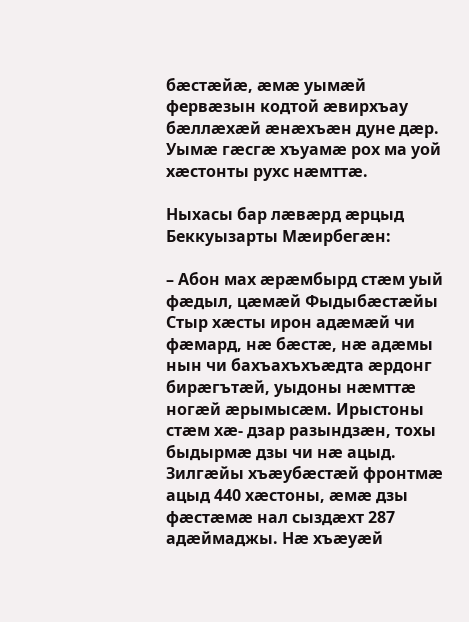бæстæйæ, æмæ уымæй фервæзын кодтой æвирхъау бæллæхæй æнæхъæн дуне дæр. Уымæ гæсгæ хъуамæ рох ма уой хæстонты рухс нæмттæ.

Ныхасы бар лæвæрд æрцыд Беккуызарты Мæирбегæн:

– Абон мах æрæмбырд стæм уый фæдыл, цæмæй Фыдыбæстæйы Стыр хæсты ирон адæмæй чи фæмард, нæ бæстæ, нæ адæмы нын чи бахъахъхъæдта æрдонг бирæгътæй, уыдоны нæмттæ ногæй æрымысæм. Ирыстоны стæм хæ- дзар разындзæн, тохы быдырмæ дзы чи нæ ацыд. Зилгæйы хъæубæстæй фронтмæ ацыд 440 хæстоны, æмæ дзы фæстæмæ нал сыздæхт 287 адæймаджы. Нæ хъæуæй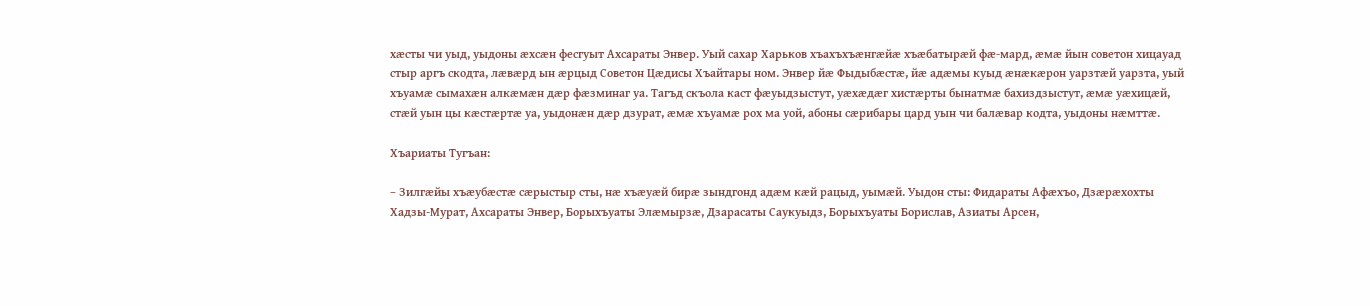хæсты чи уыд, уыдоны æхсæн фесгуыт Ахсараты Энвер. Уый сахар Харьков хъахъхъæнгæйæ хъæбатырæй фæ-мард, æмæ йын советон хицауад стыр аргъ скодта, лæвæрд ын æрцыд Советон Цæдисы Хъайтары ном. Энвер йæ Фыдыбæстæ, йæ адæмы куыд æнæкæрон уарзтæй уарзта, уый хъуамæ сымахæн алкæмæн дæр фæзминаг уа. Тагъд скъола каст фæуыдзыстут, уæхæдæг хистæрты бынатмæ бахиздзыстут, æмæ уæхицæй, стæй уын цы кæстæртæ уа, уыдонæн дæр дзурат, æмæ хъуамæ рох ма уой, абоны сæрибары цард уын чи балæвар кодта, уыдоны нæмттæ.

Хъариаты Тугъан:

– Зилгæйы хъæубæстæ сæрыстыр сты, нæ хъæуæй бирæ зындгонд адæм кæй рацыд, уымæй. Уыдон сты: Фидараты Афæхъо, Дзæрæхохты Хадзы-Мурат, Ахсараты Энвер, Борыхъуаты Элæмырзæ, Дзарасаты Саукуыдз, Борыхъуаты Борислав, Азиаты Арсен,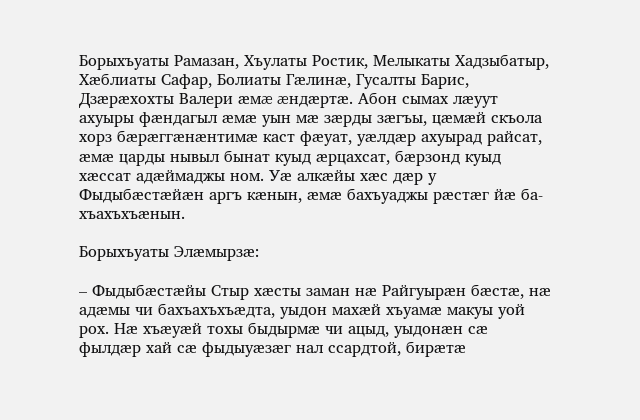Борыхъуаты Рамазан, Хъулаты Ростик, Мелыкаты Хадзыбатыр, Хæблиаты Сафар, Болиаты Гæлинæ, Гусалты Барис, Дзæрæхохты Валери æмæ æндæртæ. Абон сымах лæуут ахуыры фæндагыл æмæ уын мæ зæрды зæгъы, цæмæй скъола хорз бæрæггæнæнтимæ каст фæуат, уæлдæр ахуырад райсат, æмæ царды нывыл бынат куыд æрцахсат, бæрзонд куыд хæссат адæймаджы ном. Уæ алкæйы хæс дæр у Фыдыбæстæйæн аргъ кæнын, æмæ бахъуаджы рæстæг йæ ба- хъахъхъæнын.

Борыхъуаты Элæмырзæ:

– Фыдыбæстæйы Стыр хæсты заман нæ Райгуырæн бæстæ, нæ адæмы чи бахъахъхъæдта, уыдон махæй хъуамæ макуы уой рох. Нæ хъæуæй тохы быдырмæ чи ацыд, уыдонæн сæ фылдæр хай сæ фыдыуæзæг нал ссардтой, бирæтæ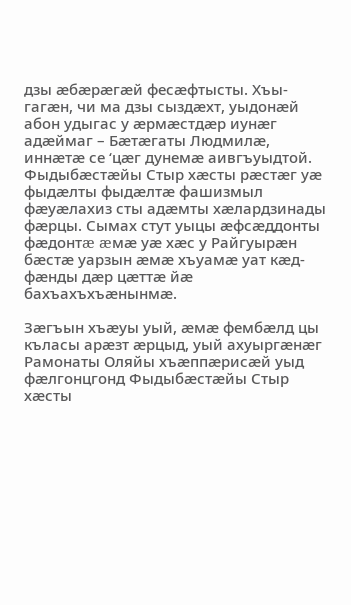дзы æбæрæгæй фесæфтысты. Хъы-гагæн, чи ма дзы сыздæхт, уыдонæй абон удыгас у æрмæстдæр иунæг адæймаг – Бæтæгаты Людмилæ, иннæтæ се ‘цæг дунемæ аивгъуыдтой. Фыдыбæстæйы Стыр хæсты рæстæг уæ фыдæлты фыдæлтæ фашизмыл фæуæлахиз сты адæмты хæлардзинады фæрцы. Сымах стут уыцы æфсæддонты фæдонтæ æмæ уæ хæс у Райгуырæн бæстæ уарзын æмæ хъуамæ уат кæд-фæнды дæр цæттæ йæ бахъахъхъæнынмæ.

Зæгъын хъæуы уый, æмæ фембæлд цы къласы арæзт æрцыд, уый ахуыргæнæг Рамонаты Оляйы хъæппæрисæй уыд фæлгонцгонд Фыдыбæстæйы Стыр хæсты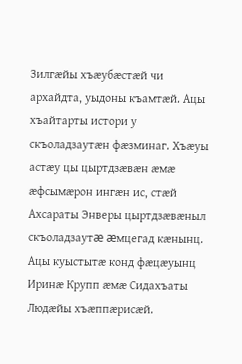Зилгæйы хъæубæстæй чи архайдта, уыдоны къамтæй. Ацы хъайтарты истори у скъоладзаутæн фæзминаг. Хъæуы астæу цы цыртдзæвæн æмæ æфсымæрон ингæн ис, стæй Ахсараты Энверы цыртдзæвæныл скъоладзаутæ æмцегад кæнынц. Ацы куыстытæ конд фæцæуынц Иринæ Крупп æмæ Сидахъаты Людæйы хъæппæрисæй.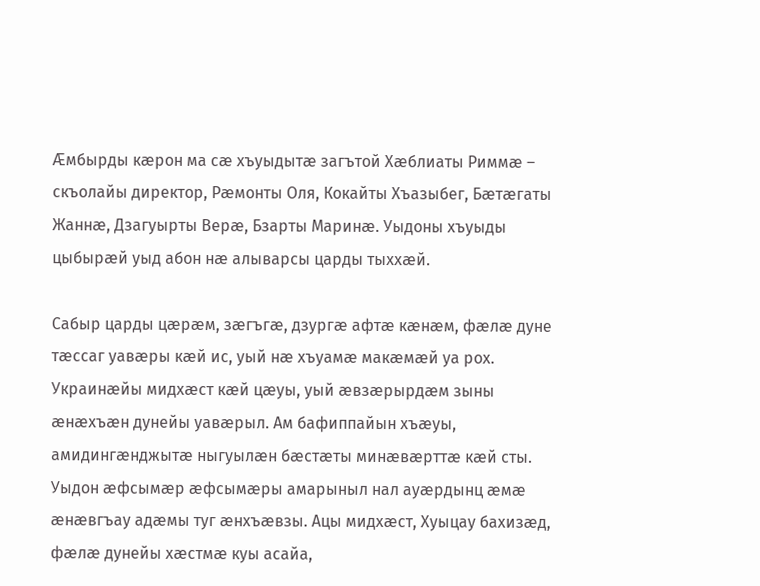Æмбырды кæрон ма сæ хъуыдытæ загътой Хæблиаты Риммæ – скъолайы директор, Рæмонты Оля, Кокайты Хъазыбег, Бæтæгаты Жаннæ, Дзагуырты Верæ, Бзарты Маринæ. Уыдоны хъуыды цыбырæй уыд абон нæ алыварсы царды тыххæй.

Сабыр царды цæрæм, зæгъгæ, дзургæ афтæ кæнæм, фæлæ дуне тæссаг уавæры кæй ис, уый нæ хъуамæ макæмæй уа рох. Украинæйы мидхæст кæй цæуы, уый æвзæрырдæм зыны æнæхъæн дунейы уавæрыл. Ам бафиппайын хъæуы, амидингæнджытæ ныгуылæн бæстæты минæвæрттæ кæй сты. Уыдон æфсымæр æфсымæры амарыныл нал ауæрдынц æмæ æнæвгъау адæмы туг æнхъæвзы. Ацы мидхæст, Хуыцау бахизæд, фæлæ дунейы хæстмæ куы асайа,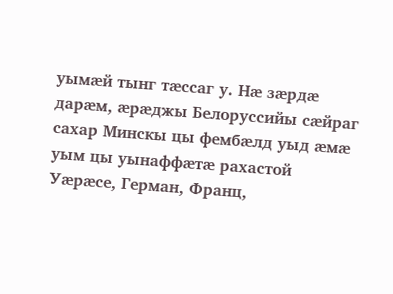уымæй тынг тæссаг у. Нæ зæрдæ дарæм, æрæджы Белоруссийы сæйраг сахар Минскы цы фембæлд уыд æмæ уым цы уынаффæтæ рахастой Уæрæсе, Герман, Франц,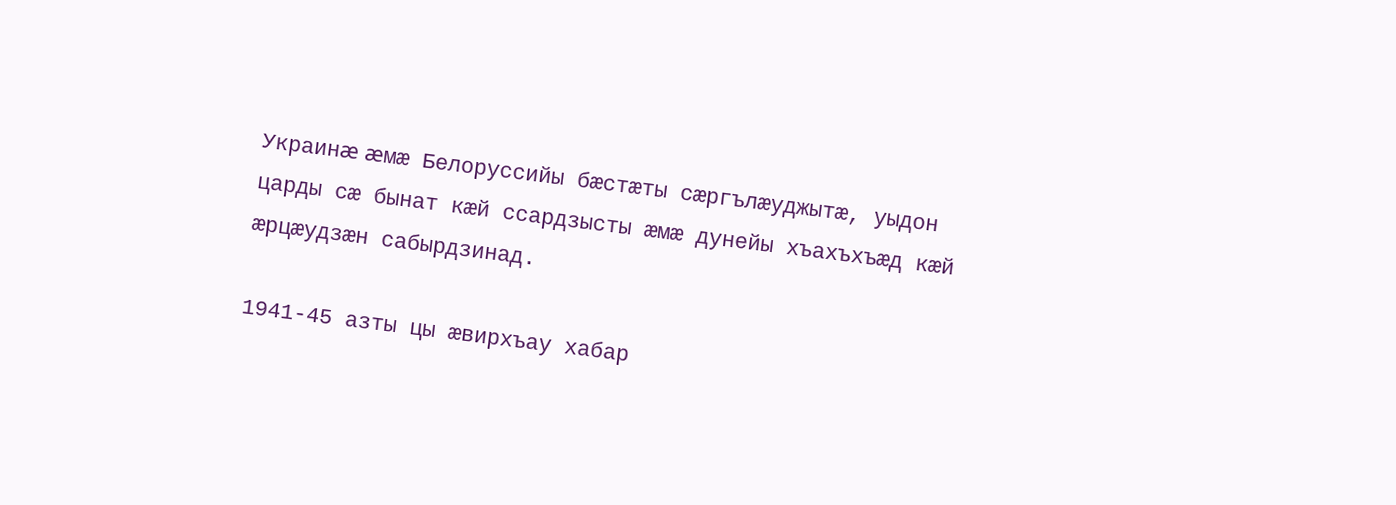Украинæ æмæ Белоруссийы бæстæты сæргълæуджытæ, уыдон царды сæ бынат кæй ссардзысты æмæ дунейы хъахъхъæд кæй æрцæудзæн сабырдзинад.

1941-45 азты цы æвирхъау хабар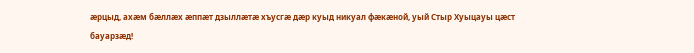æрцыд, ахæм бæллæх æппæт дзыллæтæ хъусгæ дæр куыд никуал фæкæной, уый Стыр Хуыцауы цæст бауарзæд!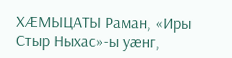ХÆМЫЦАТЫ Раман, «Иры Стыр Ныхас»-ы уæнг,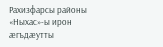Рахизфарсы районы «Ныхас»-ы ирон æгъдæутты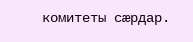комитеты сæрдар.